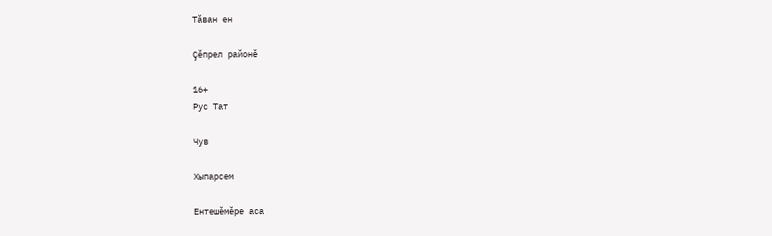Тӑван ен

Çĕпрел районĕ

16+
Рус Тат

Чув

Хыпарсем

Ентешӗмӗре аса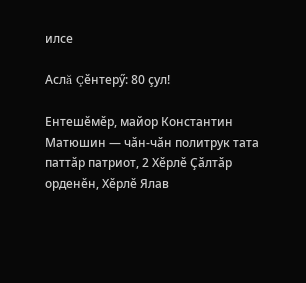илсе

Аслă Çӗнтерӳ: 80 çул!

Ентешӗмӗр, майор Константин Матюшин — чӑн-чӑн политрук тата паттӑр патриот, 2 Хӗрлӗ Ҫӑлтӑр орденӗн, Хӗрлӗ Ялав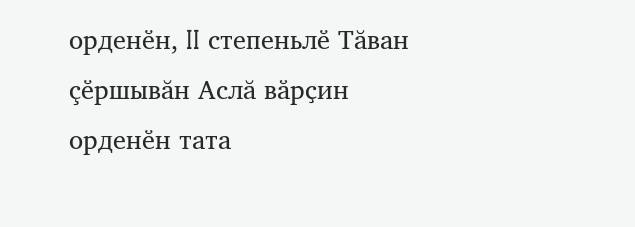орденӗн, II степеньлӗ Тăван çӗршывăн Аслă вӑрҫин орденӗн тата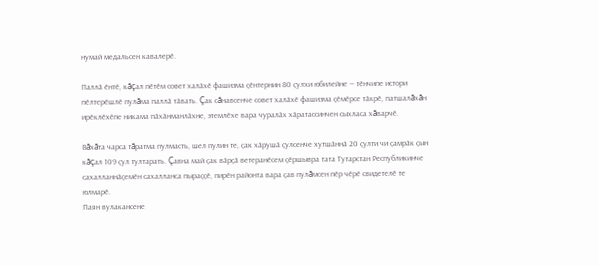нумай медальсен кавалерӗ.

Паллӑ ӗнтӗ, кăçал пӗтӗм совет халӑхӗ фашизма ҫӗнтернин 80 ҫулхи юбилейне — тӗнчипе истори пӗлтерӗшлӗ пулăма паллӑ тӑвать. Çак сăнавсенче совет халӑхӗ фашизма ҫӗмӗрсе тӑкрӗ, патшалăхăн ирӗклӗхӗпе никама пӑхӑнманлӑхне, этемлӗхе вара чуралӑх хӑратассинчен сыхласа хăварчӗ.

Вăхăта чарса тăратма пулмасть, шел пулин те, ҫак хӑрушӑ ҫулсенче хутшӑннӑ 20 ҫулти чи ҫамрӑк ҫын кăçал 109 ҫул тултарать. Çавна май ҫак вӑрҫӑ ветеранӗсем ҫӗршывра тата Тутарстан Республикинче сахалланнӑҫемӗн сахалланса пыраҫҫӗ, пирӗн районта вара ҫав пулăмсен пӗр чӗрӗ свидетелӗ те юлмарӗ.
Паян вулакансене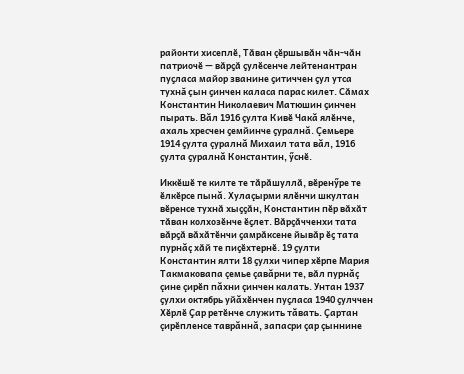районти хисеплӗ, Тӑван çӗршывӑн чӑн-чӑн патриочӗ — вӑрҫӑ ҫулӗсенче лейтенантран пуҫласа майор званине ҫитиччен ҫул утса тухнă çын ҫинчен каласа парас килет. Сӑмах Константин Николаевич Матюшин ҫинчен пырать. Вăл 1916 ҫулта Кивӗ Чакă ялӗнче, ахаль хресчен ҫемйинче ҫуралнă. Çемьере 1914 ҫулта çуралнă Михаил тата вăл, 1916 ҫулта ҫуралнă Константин, ӳснӗ.

Иккӗшӗ те килте те тӑрӑшуллӑ, вӗренӳре те ӗлкӗрсе пынă. Хулаçырми ялӗнчи шкултан вӗренсе тухнӑ хыҫҫӑн, Константин пӗр вӑхӑт тӑван колхозӗнче ӗҫлет. Вӑрҫӑчченхи тата вӑрҫӑ вӑхӑтӗнчи ҫамрӑксене йывӑр ӗҫ тата пурнăç хӑй те пиҫӗхтернӗ. 19 ҫулти Константин ялти 18 ҫулхи чипер хӗрпе Мария Такмаковапа çемье çавăрни те, вӑл пурнăç çине çирӗп пăхни çинчен калать. Унтан 1937 ҫулхи октябрь уйăхӗнчен пуҫласа 1940 ҫулччен Хӗрлӗ Ҫар ретӗнче служить тăвать. Ҫартан çирӗпленсе таврăннă, запасри çар çыннине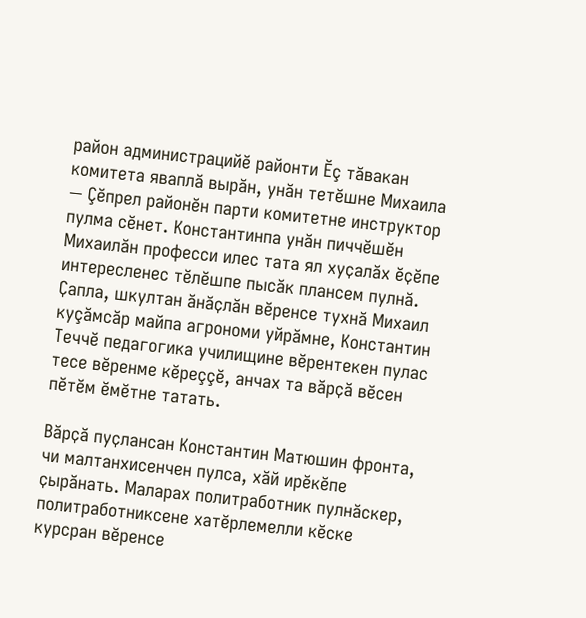район администрацийӗ районти Ӗç тăвакан комитета яваплă вырӑн, унӑн тетӗшне Михаила — Çӗпрел районӗн парти комитетне инструктор пулма сӗнет. Константинпа унӑн пиччӗшӗн Михаилăн професси илес тата ял хуҫалӑх ӗҫӗпе интересленес тӗлӗшпе пысӑк плансем пулнӑ. Ҫапла, шкултан ӑнӑҫлӑн вӗренсе тухнă Михаил куçăмсăр майпа агрономи уйрӑмне, Константин Теччӗ педагогика училищине вӗрентекен пулас тесе вӗренме кӗреççӗ, анчах та вӑрҫӑ вӗсен пӗтӗм ӗмӗтне татать.

Вӑрҫӑ пуҫлансан Константин Матюшин фронта, чи малтанхисенчен пулса, хӑй ирӗкӗпе ҫырӑнать. Маларах политработник пулнӑскер, политработниксене хатӗрлемелли кӗске курсран вӗренсе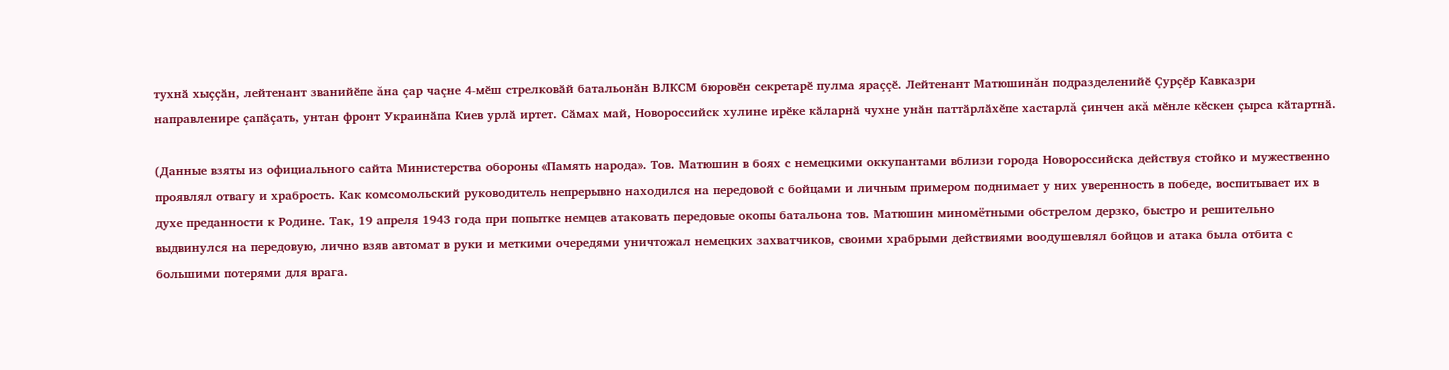тухнӑ хыҫҫӑн, лейтенант званийӗпе ăна çар чаçне 4-мӗш стрелковӑй батальонӑн ВЛКСМ бюровӗн секретарӗ пулма яраççӗ. Лейтенант Матюшинăн подразделенийӗ Çурҫӗр Кавказри направленире ҫапӑҫать, унтан фронт Украинӑпа Киев урлӑ иртет. Сӑмах май, Новороссийск хулине ирӗке кӑларнӑ чухне унӑн паттӑрлӑхӗпе хастарлă ҫинчен акă мӗнле кӗскен ҫырса кӑтартнӑ.

(Данные взяты из официального сайта Министерства обороны «Память народа». Тов. Матюшин в боях с немецкими оккупантами вблизи города Новороссийска действуя стойко и мужественно проявлял отвагу и храбрость. Как комсомольский руководитель непрерывно находился на передовой с бойцами и личным примером поднимает у них уверенность в победе, воспитывает их в духе преданности к Родине. Так, 19 апреля 1943 года при попытке немцев атаковать передовые окопы батальона тов. Матюшин миномётными обстрелом дерзко, быстро и решительно выдвинулся на передовую, лично взяв автомат в руки и меткими очередями уничтожал немецких захватчиков, своими храбрыми действиями воодушевлял бойцов и атака была отбита с большими потерями для врага.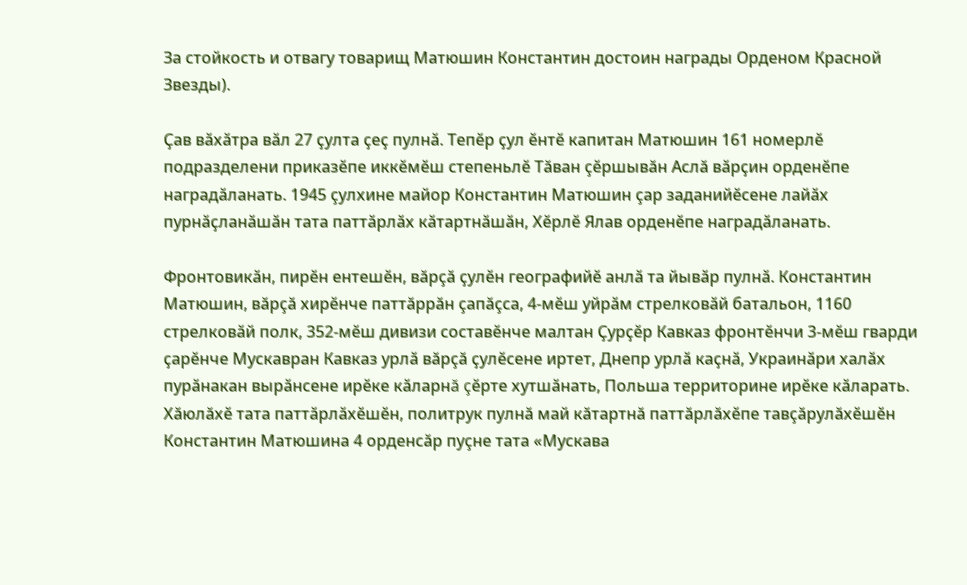За стойкость и отвагу товарищ Матюшин Константин достоин награды Орденом Красной Звезды).

Ҫав вӑхӑтра вӑл 27 ҫулта ҫеҫ пулнӑ. Тепӗр ҫул ӗнтӗ капитан Матюшин 161 номерлӗ подразделени приказӗпе иккӗмӗш степеньлӗ Тăван çӗршывăн Аслă вӑрҫин орденӗпе наградӑланать. 1945 çулхине майор Константин Матюшин çар заданийӗсене лайӑх пурнӑҫланӑшӑн тата паттӑрлӑх кӑтартнӑшӑн, Хӗрлӗ Ялав орденӗпе наградӑланать.

Фронтовикӑн, пирӗн ентешӗн, вăрçă ҫулӗн географийӗ анлӑ та йывӑр пулнӑ. Константин Матюшин, вăрçă хирӗнче паттăррăн çапăçса, 4-мӗш уйрӑм стрелковӑй батальон, 1160 стрелковӑй полк, 352-мӗш дивизи составӗнче малтан Ҫурҫӗр Кавказ фронтӗнчи 3-мӗш гварди ҫарӗнче Мускавран Кавказ урлӑ вăрçă ҫулӗсене иртет, Днепр урлӑ каҫнӑ, Украинӑри халӑх пурӑнакан вырӑнсене ирӗке кӑларнă çӗрте хутшӑнать, Польша территорине ирӗке кӑларать. Хăюлăхӗ тата паттӑрлӑхӗшӗн, политрук пулнă май кăтартнă паттăрлăхӗпе тавçăрулăхӗшӗн Константин Матюшина 4 орденсăр пуçне тата «Мускава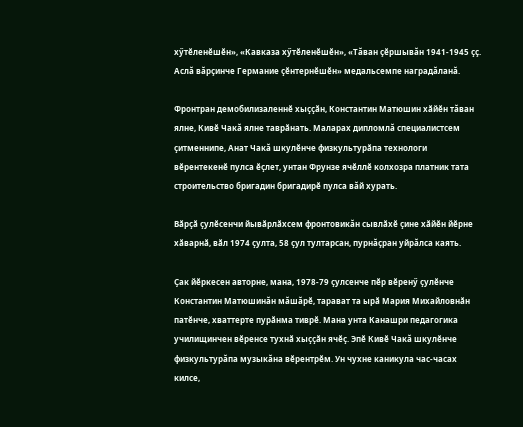хӳтӗленӗшӗн», «Кавказа хӳтӗленӗшӗн», «Тăван çӗршывăн 1941-1945 ҫç. Аслă вăрçинче Германие ҫӗнтернӗшӗн» медальсемпе наградăланă.

Фронтран демобилизаленнӗ хыҫҫӑн, Константин Матюшин хӑйӗн тăван ялне, Кивӗ Чакă ялне таврӑнать. Маларах дипломлă специалистсем ҫитменнипе, Анат Чакă шкулӗнче физкультурӑпа технологи вӗрентекенӗ пулса ӗҫлет, унтан Фрунзе ячӗллӗ колхозра платник тата строительство бригадин бригадирӗ пулса вăй хурать.

Вӑрҫӑ ҫулӗсенчи йывӑрлӑхсем фронтовикăн сывлӑхӗ ҫине хӑйӗн йӗрне хӑварнӑ, вӑл 1974 ҫулта, 58 ҫул тултарсан, пурнăçран уйрăлса каять.

Ҫак йӗркесен авторне, мана, 1978-79 ҫулсенче пӗр вӗренӳ ҫулӗнче Константин Матюшинăн мăшăрӗ, тарават та ырӑ Мария Михайловнӑн патӗнче, хваттерте пурӑнма тиврӗ. Мана унта Канашри педагогика училищинчен вӗренсе тухнӑ хыҫҫӑн ячӗҫ. Эпӗ Кивӗ Чакă шкулӗнче физкультурăпа музыкăна вӗрентрӗм. Ун чухне каникула час-часах килсе,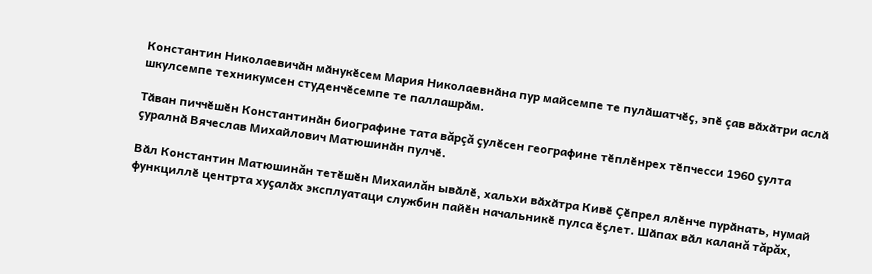Константин Николаевичӑн мӑнукӗсем Мария Николаевнӑна пур майсемпе те пулӑшатчӗҫ, эпӗ çав вӑхӑтри аслӑ шкулсемпе техникумсен студенчӗсемпе те паллашрӑм.

Тӑван пиччӗшӗн Константинӑн биографине тата вăрçă ҫулӗсен географине тӗплӗнрех тӗпчесси 1960 ҫулта ҫуралнӑ Вячеслав Михайлович Матюшинӑн пулчӗ.

Вӑл Константин Матюшинăн тетӗшӗн Михаилăн ывӑлӗ, хальхи вӑхӑтра Кивӗ Çӗпрел ялӗнче пурӑнать, нумай функциллӗ центрта хуҫалӑх эксплуатаци службин пайӗн начальникӗ пулса ӗҫлет. Шӑпах вӑл каланă тăрăх,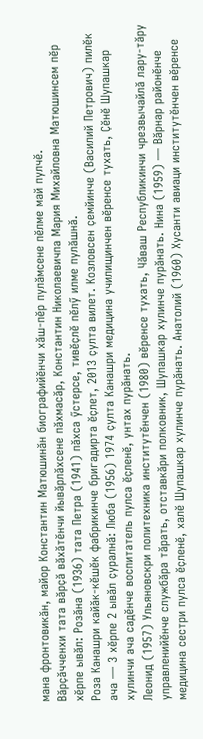мана фронтовикӑн, майор Константин Матюшинăн биографийӗнчи хӑш-пӗр пулăмсене пӗлме май пулчӗ.
Вӑрҫӑчченхи тата вӑрҫӑ вӑхӑтӗнчи йывӑрлӑхсене пӑхмасӑр, Константин Николаевичпа Мария Михайловна Матюшинсем пӗр хӗрпе ывăл: Розăна (1936) тата Петра (1941) пăхса ӳстерсе, тивӗҫлӗ пӗлӳ илме пулӑшнӑ.
Роза Канашри кайӑк-кӗшӗк фабрикинче бригадирта ӗҫлет, 2013 ҫулта вилет. Козловсен ҫемйинче (Василий Петрович) пилӗк ача — 3 хӗрпе 2 ывӑл ҫуралнӑ: Люба (1956) 1974 ҫулта Канашри медицина училищинчен вӗренсе тухать, Ҫӗнӗ Шупашкар хулинчи ача садӗнче воспитатель пулса ӗҫленӗ, унтах пурăнать.
Леонид (1957) Ульяновскри политехника институтӗнчен (1980) вӗренсе тухать, Чăваш Республикинчи чрезвычайлă лару-тăру управленийӗнче службӑра тӑрать, отставкӑри полковник, Шупашкар хулинче пурӑнать. Нина (1959) — Вӑрнар районӗнче медицина сестри пулса ӗҫленӗ, халӗ Шупашкар хулинче пурӑнать. Анатолий (1960) Хусанти авиаци институтӗнчен вӗренсе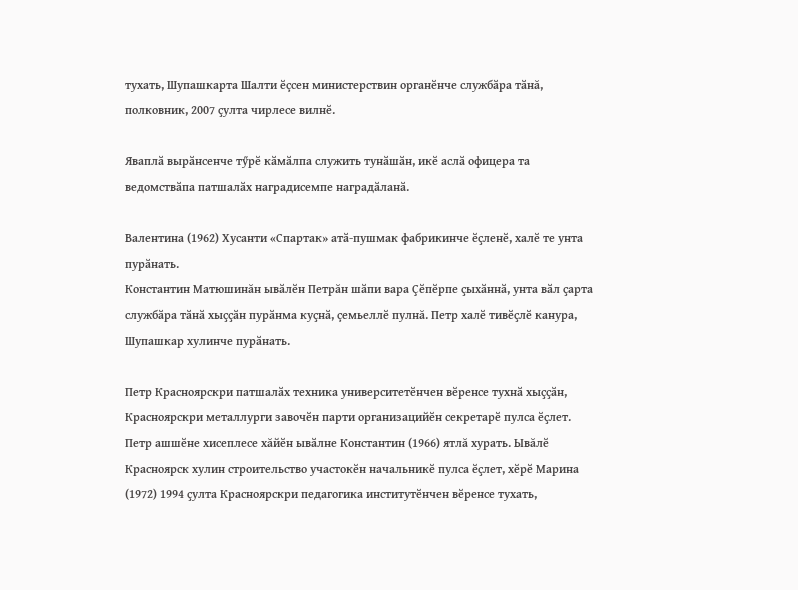тухать, Шупашкарта Шалти ӗçсен министерствин органӗнче службӑра тӑнă, полковник, 2007 ҫулта чирлесе вилнӗ.

Яваплӑ вырӑнсенче тӳрӗ кӑмӑлпа служить тунӑшӑн, икӗ аслӑ офицера та ведомствӑпа патшалӑх наградисемпе наградӑланӑ.

Валентина (1962) Хусанти «Спартак» атӑ-пушмак фабрикинче ӗҫленӗ, халӗ те унта пурӑнать.
Константин Матюшинăн ывӑлӗн Петрăн шӑпи вара Ҫӗпӗрпе ҫыхӑннӑ, унта вӑл ҫарта службӑра тӑнӑ хыҫҫӑн пурӑнма куҫнӑ, çемьеллӗ пулнă. Петр халӗ тивӗҫлӗ канура, Шупашкар хулинче пурӑнать.

Петр Красноярскри патшалӑх техника университетӗнчен вӗренсе тухнӑ хыҫҫӑн, Красноярскри металлурги завочӗн парти организацийӗн секретарӗ пулса ӗҫлет. Петр ашшӗне хисеплесе хăйӗн ывӑлне Константин (1966) ятлă хурать. Ывăлӗ Красноярск хулин строительство участокӗн начальникӗ пулса ӗҫлет, хӗрӗ Марина (1972) 1994 ҫулта Красноярскри педагогика институтӗнчен вӗренсе тухать,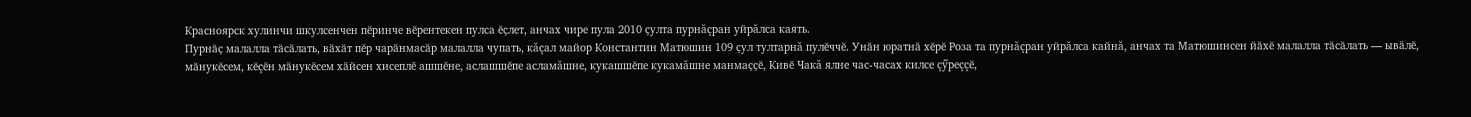Красноярск хулинчи шкулсенчен пӗринче вӗрентекен пулса ӗҫлет, анчах чире пула 2010 ҫулта пурнăçран уйрăлса каять.
Пурнӑҫ малалла тӑсӑлать, вӑхӑт пӗр чарӑнмасӑр малалла чупать, кăçал майор Константин Матюшин 109 ҫул тултарнă пулӗччӗ. Унӑн юратнӑ хӗрӗ Роза та пурнăçран уйрăлса кайнă, анчах та Матюшинсен йӑхӗ малалла тӑсӑлать — ывӑлӗ, мӑнукӗсем, кӗçӗн мӑнукӗсем хӑйсен хисеплӗ ашшӗне, аслашшӗпе асламăшне, кукашшӗпе кукамăшне манмаҫҫӗ, Кивӗ Чакă ялне час-часах килсе çӳреççӗ,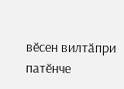вӗсен вилтӑпри патӗнче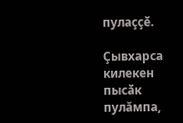пулаççӗ.

Çывхарса килекен пысӑк пулăмпа,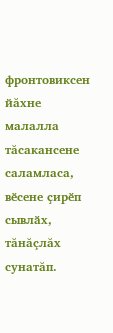фронтовиксен йăхне малалла тăсакансене саламласа, вӗсене ҫирӗп сывлӑх, тăнăçлăх сунатăп.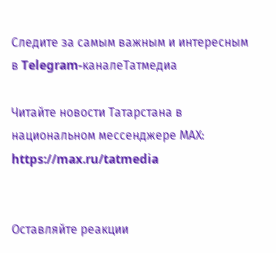Следите за самым важным и интересным в Telegram-каналеТатмедиа

Читайте новости Татарстана в национальном мессенджере MАХ: https://max.ru/tatmedia


Оставляйте реакции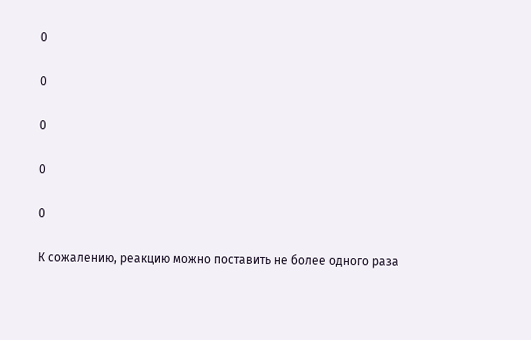0

0

0

0

0

К сожалению, реакцию можно поставить не более одного раза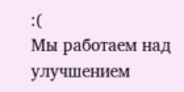:(
Мы работаем над улучшением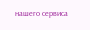нашего сервиса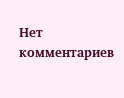Нет комментариев